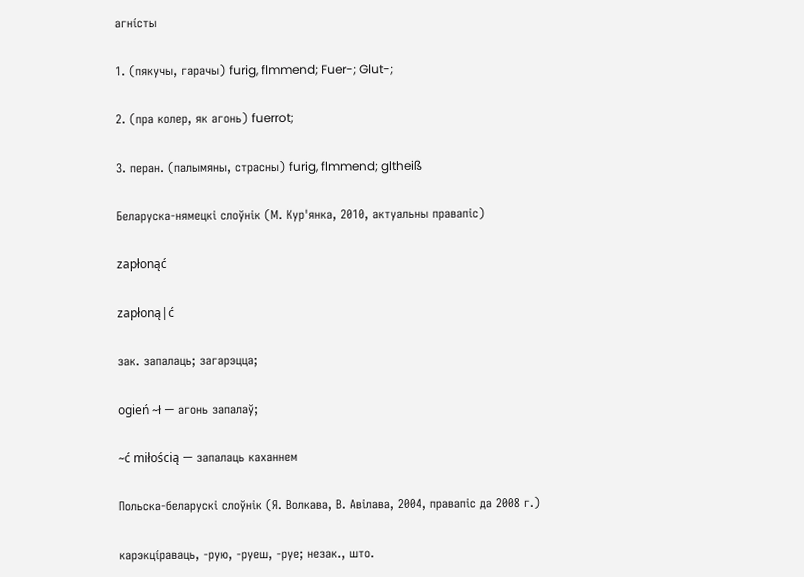агні́сты

1. (пякучы, гарачы) furig, flmmend; Fuer-; Glut-;

2. (пра колер, як агонь) fuerrot;

3. перан. (палымяны, страсны) furig, flmmend; gltheiß

Беларуска-нямецкі слоўнік (М. Кур'янка, 2010, актуальны правапіс)

zapłonąć

zapłoną|ć

зак. запалаць; загарэцца;

ogień ~ł — агонь запалаў;

~ć miłością — запалаць каханнем

Польска-беларускі слоўнік (Я. Волкава, В. Авілава, 2004, правапіс да 2008 г.)

карэкці́раваць, ‑рую, ‑руеш, ‑руе; незак., што.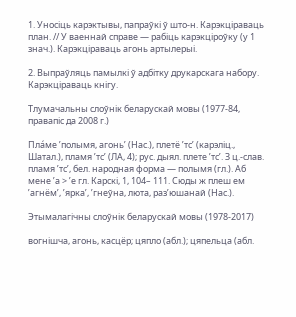1. Уносіць карэктывы, папраўкі ў што‑н. Карэкціраваць план. // У ваеннай справе — рабіць карэкціроўку (у 1 знач.). Карэкціраваць агонь артылерыі.

2. Выпраўляць памылкі ў адбітку друкарскага набору. Карэкціраваць кнігу.

Тлумачальны слоўнік беларускай мовы (1977-84, правапіс да 2008 г.)

Пла́ме ’полымя, агонь’ (Нас.), плетё ’тс’ (карэліц., Шатал.), пламя ’тс’ (ЛА, 4); рус. дыял. плете ’тс’. З ц.-слав. пламя ’тс’, бел. народная форма — полымя (гл.). Аб мене ’а > ’е гл. Карскі, 1, 104– 111. Сюды ж плеш ем ’агнём’, ’ярка’, ’гнеўна, люта, раз’юшанай (Нас.).

Этымалагічны слоўнік беларускай мовы (1978-2017)

вогнішча, агонь, касцёр; цяпло (абл.); цяпельца (абл.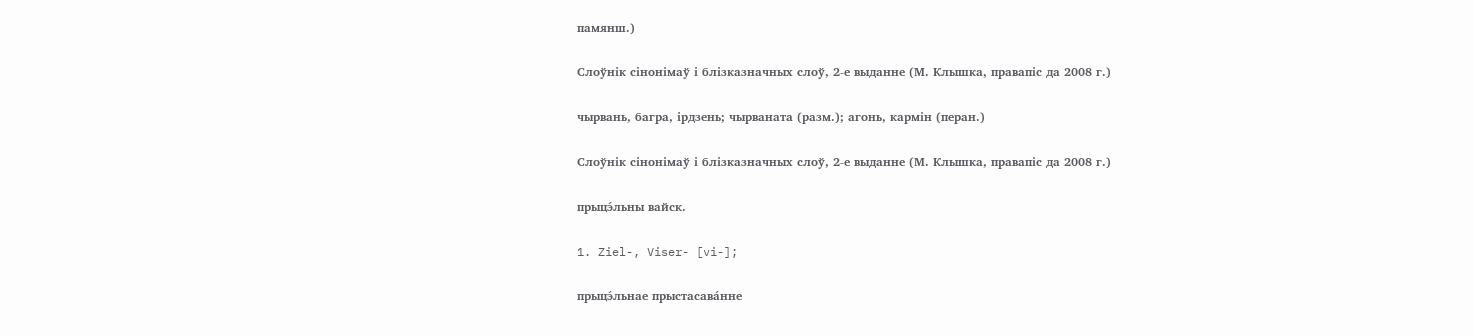памянш.)

Слоўнік сінонімаў і блізказначных слоў, 2-е выданне (М. Клышка, правапіс да 2008 г.)

чырвань, багра, ірдзень; чырваната (разм.); агонь, кармін (перан.)

Слоўнік сінонімаў і блізказначных слоў, 2-е выданне (М. Клышка, правапіс да 2008 г.)

прыцэ́льны вайск.

1. Ziel-, Viser- [vi-];

прыцэ́льнае прыстасава́нне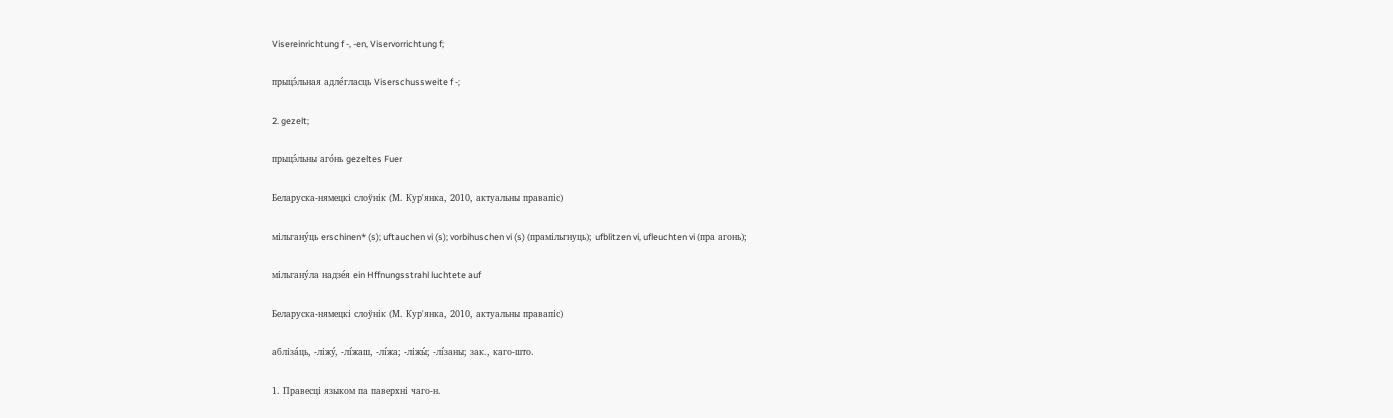Visereinrichtung f -, -en, Viservorrichtung f;

прыцэ́льная адле́гласць Viserschussweite f -;

2. gezelt;

прыцэ́льны аго́нь gezeltes Fuer

Беларуска-нямецкі слоўнік (М. Кур'янка, 2010, актуальны правапіс)

мільгану́ць erschinen* (s); uftauchen vi (s); vorbihuschen vi (s) (прамільгнуць); ufblitzen vi, ufleuchten vi (пра агонь);

мільгану́ла надзе́я ein Hffnungsstrahl luchtete auf

Беларуска-нямецкі слоўнік (М. Кур'янка, 2010, актуальны правапіс)

абліза́ць, -ліжу́, -лі́жаш, -лі́жа; -ліжы́; -лі́заны; зак., каго-што.

1. Правесці языком па паверхні чаго-н.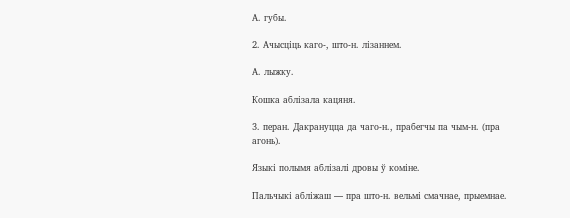А. губы.

2. Ачысціць каго-, што-н. лізаннем.

А. лыжку.

Кошка аблізала кацяня.

3. перан. Дакрануцца да чаго-н., прабегчы па чым-н. (пра агонь).

Языкі полымя аблізалі дровы ў коміне.

Пальчыкі абліжаш — пра што-н. вельмі смачнае, прыемнае.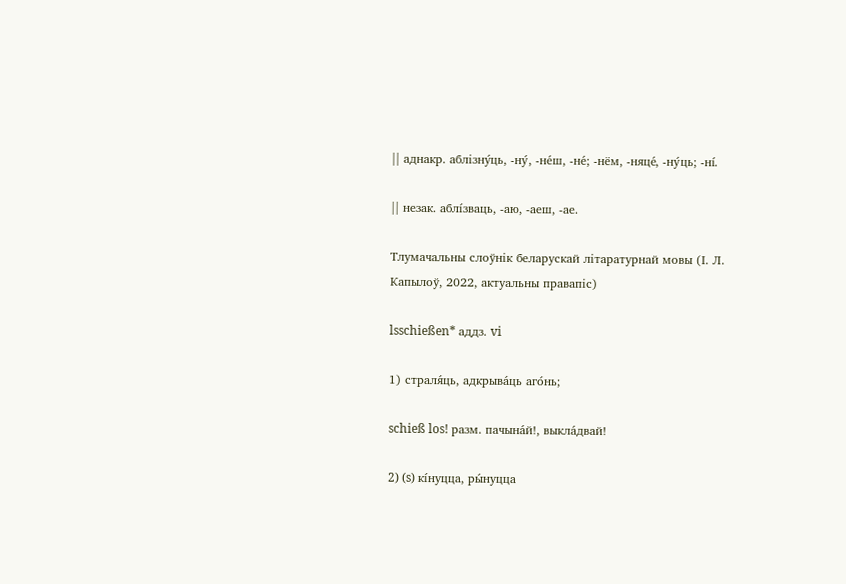|| аднакр. аблізну́ць, -ну́, -не́ш, -не́; -нём, -няце́, -ну́ць; -ні́.

|| незак. аблі́зваць, -аю, -аеш, -ае.

Тлумачальны слоўнік беларускай літаратурнай мовы (І. Л. Капылоў, 2022, актуальны правапіс)

lsschießen* аддз. vi

1) страля́ць, адкрыва́ць аго́нь;

schieß los! разм. пачына́й!, выкла́двай!

2) (s) кі́нуцца, ры́нуцца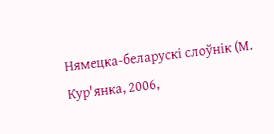Нямецка-беларускі слоўнік (М. Кур'янка, 2006,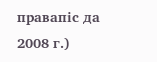правапіс да 2008 г.)